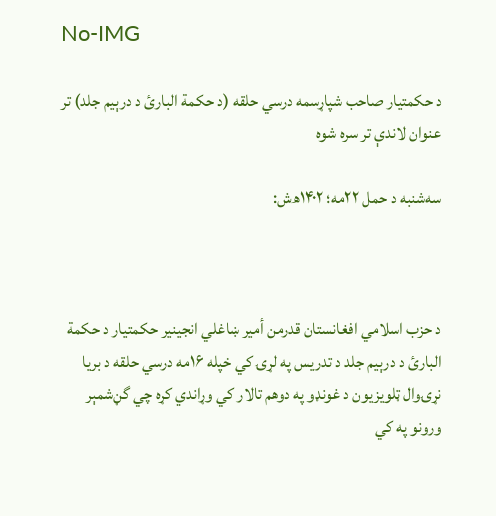No-IMG

د حکمتيار صاحب شپاړسمه درسي حلقه (د حکمة البارئ د درېيم جلد) تر عنوان لاندې تر سره شوه

سه‌شنبه د حمل ۲۲مه؛ ۱۴۰۲ھ‌ش:



د حزب اسلامي افغانستان قدرمن أمير ښاغلي انجينير حکمتيار د حکمة البارئ د درېيم جلد د تدريس په لړۍ کي خپله ۱۶مه درسي حلقه د بریا نړۍوال ټلويزيون د غونډو په دوهم تالار کي وړاندي کړه چي گڼ‌شمېر ورونو په کي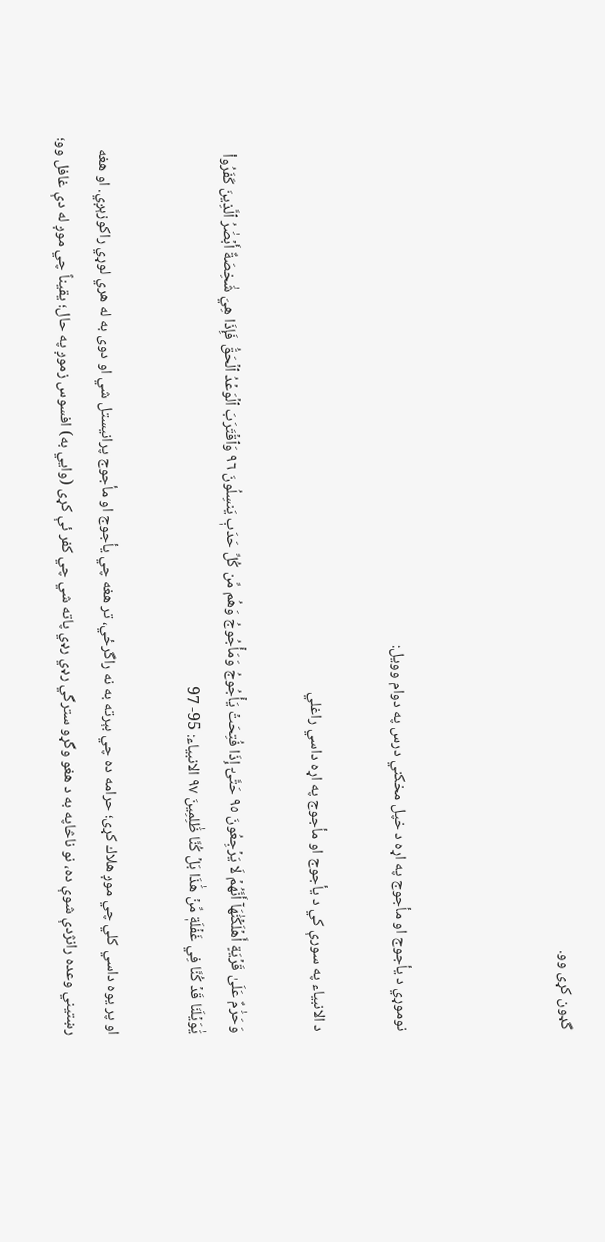گډون کړی وو.



نوموړي د يأجوج او مأجوج په اړه د خپل مخکني درس په دوام وويل:

د الانبياء په سورې كي د يأجوج او مأجوج په اړہ داسي راغلي

وَحَرَٰمٌ عَلَىٰ قَرۡيَةٍ أَهۡلَكۡنَٰهَآ أَنَّهُمۡ لَا يَرۡجِعُونَ ٩٥ حَتَّىٰٓ إِذَا فُتِحَتۡ يَأۡجُوجُ وَمَأۡجُوجُ وَهُم مِّن كُلِّ حَدَبٖ يَنسِلُونَ ٩٦ وَٱقۡتَرَبَ ٱلۡوَعۡدُ ٱلۡحَقُّ فَإِذَا هِيَ شَٰخِصَةٌ أَبۡصَٰرُ ٱلَّذِينَ كَفَرُواْ يَٰوَيۡلَنَا قَدۡ كُنَّا فِي غَفۡلَةٖ مِّنۡ هَٰذَا بَلۡ كُنَّا ظَٰلِمِينَ ٩٧ الانبياء: 95- 97

او پر يوه داسي كلي چي موږ هلاك كړى؛ حرامه ده چي بېرته به نه راگرځي، تر هغه چي يأجوج او مأجوج پرانيستل شي او دوى به له هري لوړي راكوزېږي. او هغه رښتيني وعده رانژدې شوې ده، نو ناڅاپه به د هغو وگړو سترگي رډي رډي پاته شي چي كفر ئې كړى (وايي به) افسوس زموږ په حال؛ يقيناً چي موږ له دې غافل وو؛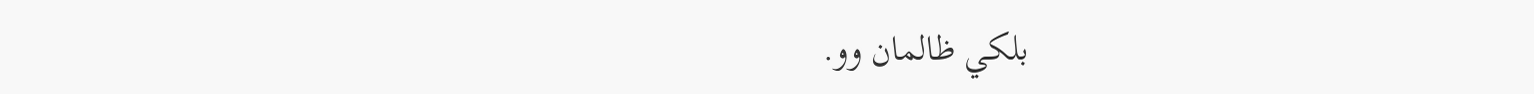بلكي ظالمان وو.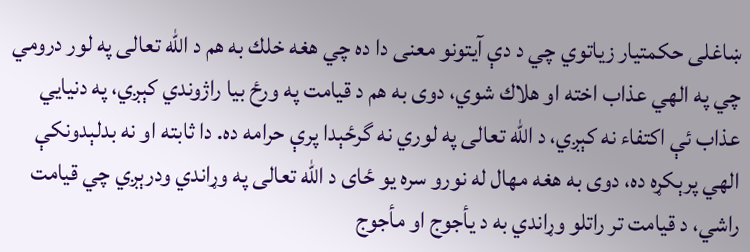ښاغلی حکمتيار زياتوي چي د دې آيتونو معنى دا ده چي هغه خلك به هم د الله تعالى په لور درومي چي په الهي عذاب اخته او هلاك شوي، دوى به هم د قيامت په ورځ بيا راژوندي كېږي، په دنيايي عذاب ئې اكتفاء نه كېږي، د الله تعالى په لوري نه گرځېدا پرې حرامه ده. دا ثابته او نه بدلېدونكې الهي پرېكړہ ده، دوى به هغه مهال له نورو سره يو ځاى د الله تعالى په وړاندي ودرېږي چي قيامت راشي، د قيامت تر راتلو وړاندي به د يأجوج او مأجوج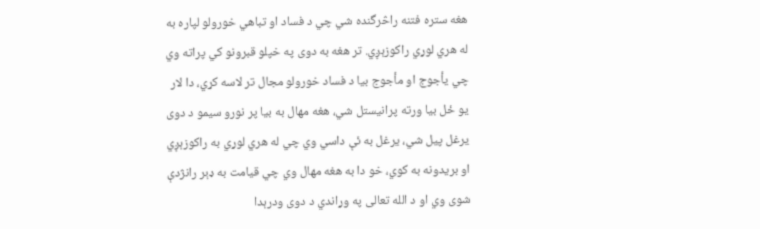هغه ستره فتنه راڅرگنده شي چي د فساد او تباهي خورولو لپاره به له هري لوړي راكوزېږي. تر هغه به دوى په خپلو قبرونو كي پراته وي چي يأجوج او مأجوج بيا د فساد خورولو مجال تر لاسه كړي، دا لار يو ځل بيا ورته پرانيستل شي، هغه مهال به بيا پر نورو سيمو د دوى يرغل پيل شي، يرغل به ئې داسي وي چي له هري لوړي به راكوزېږي او بريدونه به كوي، خو دا به هغه مهال وي چي قيامت به ډېر رانژدې شوى وي او د الله تعالى په وړاندي د دوى ودرېدا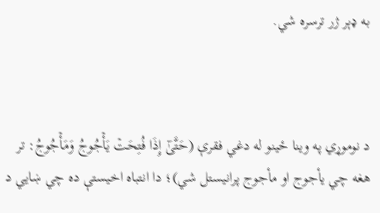به ډېر ژر ترسره شي.



د نوموړي په وينا ځينو له دغي فقرې (حَتَّىٰٓ إِذَا فُتِحَتۡ يَأۡجُوجُ وَمَأۡجُوجُ: تر هغه چي يأجوج او مأجوج پرانيستل شي)؛ دا انتباه اخيستې ده چي ښايي د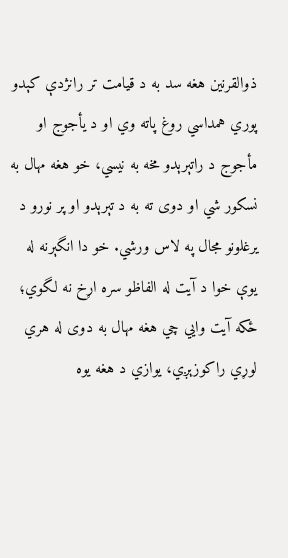ذوالقرنين هغه سد به د قيامت تر رانژدې كېدو پوري همداسي روغ پاته وي او د يأجوج او مأجوج د راتېرېدو مخه به نيسي، خو هغه مهال به نسكور شي او دوى ته به د تېرېدو او پر نورو د يرغلونو مجال په لاس ورشي. خو دا انگېرنه له يوې خوا د آيت له الفاظو سره اړخ نه لگوي؛ ځكه آيت وايي چي هغه مهال به دوى له هري لوړي راكوزېږي، يوازي د هغه يوه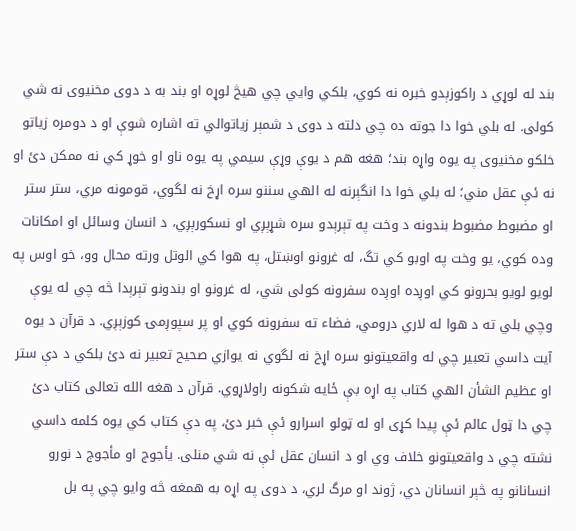بند له لوړي د راكوزېدو خبره نه كوي، بلكي وايي چي هيڅ لوړه او بند به د دوى مخنيوى نه شي كولى. له بلي خوا دا جوته ده چي دلته د دوى د شمېر زياتوالي ته اشاره شوې او د دومره زياتو خلكو مخنيوى په يوه واړه بند؛ هغه هم د يوې وړې سيمي په يوه ناو او خوړ كي نه ممكن دئ او نه ئې عقل مني؛ له بلي خوا دا انگېرنه له الهي سننو سره اړخ نه لگوي، قومونه مري، ستر ستر او مضبوط مضبوط بندونه د وخت په تېرېدو سره شړېږي او نسكورېږي، د انسان وسائل او امكانات وده كوي، يو وخت په اوبو كي تگ، له غرونو اوښتل، په هوا كي الوتل ورته محال وو، خو اوس په لويو لويو بحرونو كي اوږده اوږده سفرونه كولى شي، له غرونو او بندونو تېرېدا څه چي له يوې وچي بلي ته د هوا له لاري درومي، فضاء ته سفرونه كوي او پر سپوږمۍ كوزېږي. د قرآن د يوه آيت داسي تعبير چي له واقعيتونو سره اړخ نه لگوي نه يوازي صحيح تعبير نه دئ بلكي د دې ستر او عظيم الشأن الهي كتاب په اړہ بې ځايه شكونه راولاړوي. قرآن د هغه الله تعالى كتاب دئ چي دا ټول عالم ئې پيدا كړى او له ټولو اسرارو ئې خبر دئ، په دې كتاب كي يوه كلمه داسي نشته چي د واقعيتونو خلاف وي او د انسان عقل ئې نه شي منلى. يأجوج او مأجوج د نورو انسانانو په څېر انسانان دي، ژوند او مرگ لري، د دوى په اړہ به همغه څه وايو چي په بل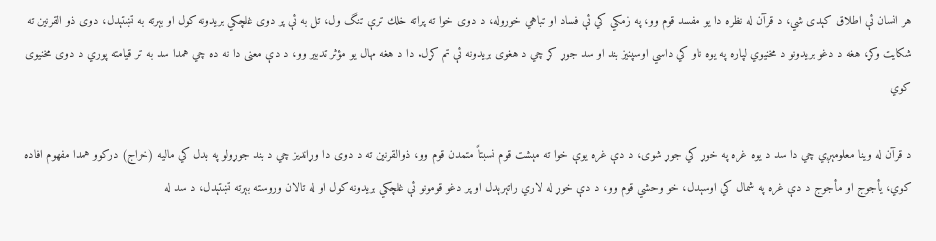هر انسان ئې اطلاق كېدى شي، د قرآن له نظره دا يو مفسد قوم وو، په زمكي كي ئې فساد او تباهي خوروله، د دوى خوا ته پراته خلك ترې تنگ ول، تل به ئې پر دوى غلچكي بريدونه كول او بېرته به تښتېدل، دوى ذو القرنين ته شكايت وكړ، هغه د دغو بريدونو د مخنيوي لپاره په يوه ناو كي داسي اوسپنيز بند او سد جوړ كړ چي د هغوى بريدونه ئې تم كړل. دا د هغه مهال يو مؤثر تدبير وو، د دې معنى دا نه ده چي همدا سد به تر قيامته پوري د دوى مخنيوى كوي

د قرآن له وينا معلومېږي چي دا سد د يوه غره په خوړ كي جوړ شوى، د دې غره يوې خوا ته مېشت قوم نسبتاً متمدن قوم وو، ذوالقرنين ته د دوى دا وړانديز چي د بند جوړولو په بدل كي ماليه (خراج) دركوو همدا مفهوم افاده كوي، يأجوج او مأجوج د دې غره په شمال كي اوسېدل، خو وحشي قوم وو، د دې خوړ له لاري راتېرېدل او پر دغو قومونو ئې غلچكي بريدونه كول او له تالان وروسته بېرته تښتېدل، د سد له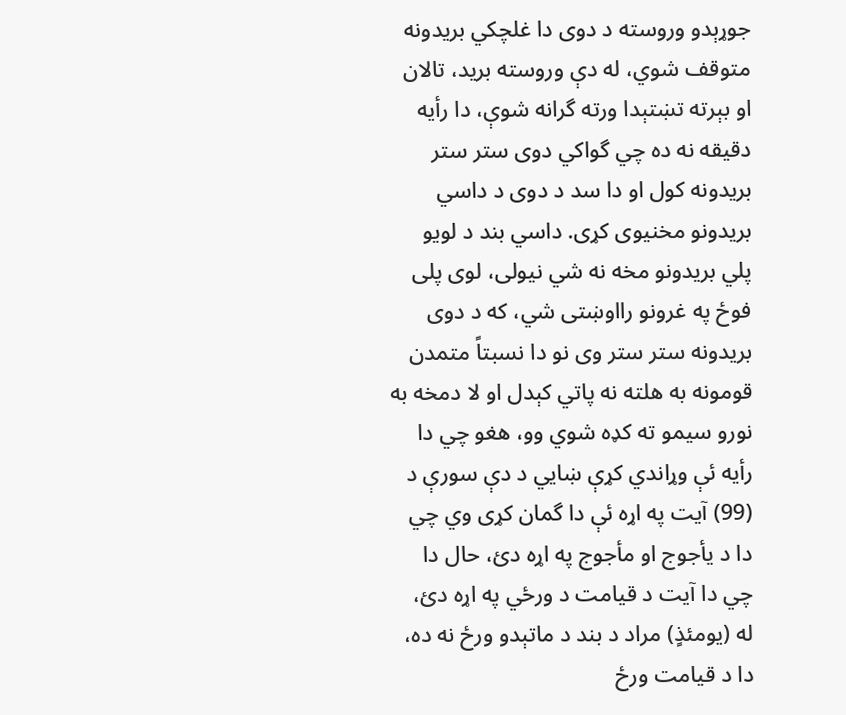جوړېدو وروسته د دوى دا غلچكي بريدونه متوقف شوي، له دې وروسته بريد، تالان او بېرته تښتېدا ورته گرانه شوې، دا رأيه دقيقه نه ده چي گواكي دوى ستر ستر بريدونه كول او دا سد د دوى د داسي بريدونو مخنيوى كړى. داسي بند د لويو پلي بريدونو مخه نه شي نيولى، لوى پلى فوځ په غرونو رااوښتى شي، كه د دوى بريدونه ستر ستر وى نو دا نسبتاً متمدن قومونه به هلته نه پاتي كېدل او لا دمخه به نورو سيمو ته كډہ شوي وو، هغو چي دا رأيه ئې وړاندي كړې ښايي د دې سورې د (99) آيت په اړہ ئې دا گمان كړى وي چي دا د يأجوج او مأجوج په اړہ دئ، حال دا چي دا آيت د قيامت د ورځي په اړہ دئ، له (يومئذٍ) مراد د بند د ماتېدو ورځ نه ده، دا د قيامت ورځ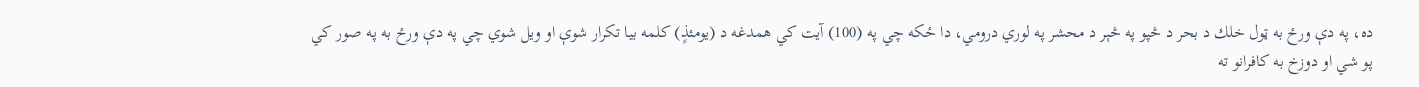ده، په دې ورځ به ټول خلك د بحر د څپو په څېر د محشر په لوري درومي، دا ځكه چي په (100) آيت كي همدغه د (يومئذٍ) كلمه بيا تكرار شوې او ويل شوي چي په دې ورځ به په صور كي پو شي او دوزخ به كافرانو ته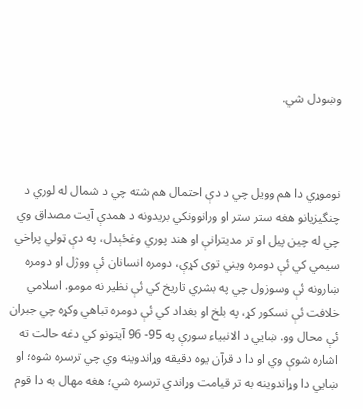وښودل شي.



نوموړي دا هم وويل چي د دې احتمال هم شته چي د شمال له لوري د چنگيزيانو هغه ستر ستر او ورانوونكي بريدونه د همدې آيت مصداق وي چي له چين پيل او تر مديترانې او هند پوري وغځېدل، په دې ټولي پراخي سيمي كي ئې دومره ويني توى كړې، دومره انسانان ئې ووژل او دومره ښارونه ئې وسوزول چي په بشري تاريخ كي ئې نظير نه مومو. اسلامي خلافت ئې نسكور كړ، په بلخ او بغداد كي ئې دومره تباهي وكړہ چي جبران ئې محال وو. ښايي د الانبياء سورې په 95- 96 آيتونو كي دغه حالت ته اشاره شوې وي او دا د قرآن يوه دقيقه وړاندوينه وي چي ترسره شوه؛ او ښايي دا وړاندوينه به تر قيامت وړاندي ترسره شي؛ هغه مهال به دا قوم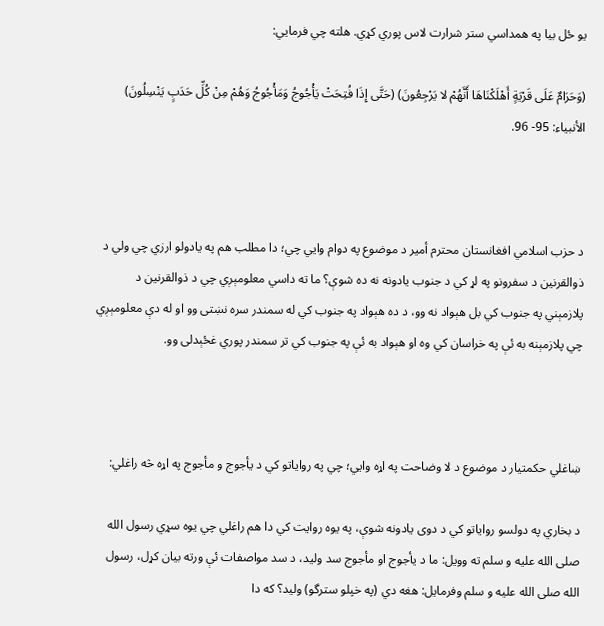يو ځل بيا په همداسي ستر شرارت لاس پوري كړي. هلته چي فرمايي:

(وَحَرَامٌ عَلَى قَرْيَةٍ أَهْلَكْنَاهَا أَنَّهُمْ لا يَرْجِعُونَ) (حَتَّى إِذَا فُتِحَتْ يَأْجُوجُ وَمَأْجُوجُ وَهُمْ مِنْ كُلِّ حَدَبٍ يَنْسِلُونَ) الأنبياء: 95- 96.



د حزب اسلامي افغانستان محترم أمير د موضوع په دوام وايي چي؛ دا مطلب هم په يادولو ارزي چي ولي د ذوالقرنين د سفرونو په لړ كي د جنوب يادونه نه ده شوې؟ ما ته داسي معلومېږي چي د ذوالقرنين د پلازمېني په جنوب كي بل هېواد نه وو، د ده هېواد په جنوب كي له سمندر سره نښتى وو او له دې معلومېږي چي پلازمېنه به ئې په خراسان كي وه او هېواد به ئې په جنوب كي تر سمندر پوري غځېدلى وو.



ښاغلي حکمتيار د موضوع د لا وضاحت په اړه وايي؛ چي په رواياتو كي د يأجوج و مأجوج په اړہ څه راغلي:

د بخاري په دولسو رواياتو كي د دوى يادونه شوې، په يوه روايت كي دا هم راغلي چي يوه سړي رسول الله صلى الله عليه و سلم ته وويل: ما د يأجوج او مأجوج سد وليد، د سد مواصفات ئې ورته بيان كړل، رسول الله صلى الله عليه و سلم وفرمايل: هغه دي (په خپلو سترگو) وليد؟ كه دا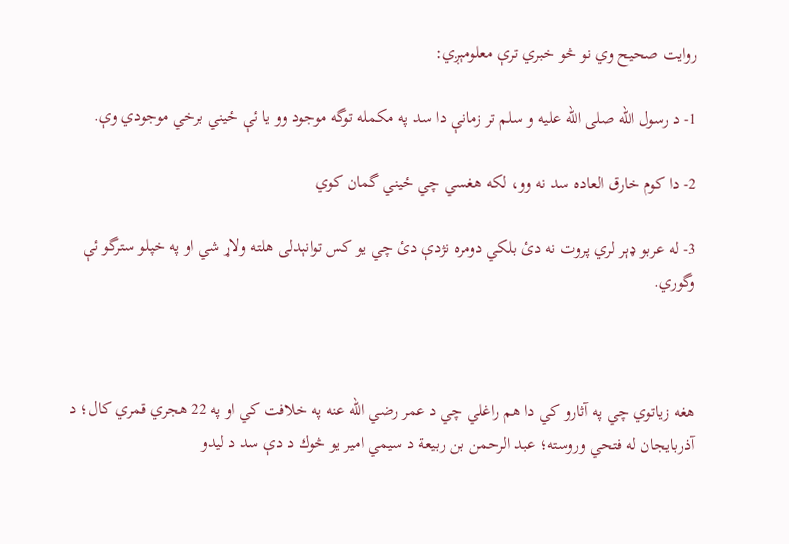روايت صحيح وي نو څو خبري ترې معلومېږي:

1- د رسول الله صلى الله عليه و سلم تر زمانې دا سد په مكمله توگه موجود وو يا ئې ځيني برخي موجودي وې.

2- دا كوم خارق العاده سد نه وو، لكه هغسي چي ځيني گمان كوي

3- له عربو ډېر لري پروت نه دئ بلكي دومره نژدې دئ چي يو كس توانېدلى هلته ولاړ شي او په خپلو سترگو ئې وگوري.



هغه زياتوي چي په آثارو كي دا هم راغلي چي د عمر رضي الله عنه په خلافت كي او په 22 هجري قمري كال؛ د آذربايجان له فتحي وروسته؛ عبد الرحمن بن ربيعة د سيمي امير يو څوك د دې سد د ليدو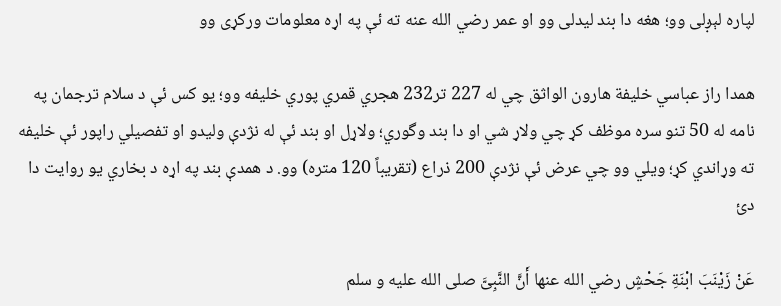لپاره لېږلى وو؛ هغه دا بند ليدلى وو او عمر رضي الله عنه ته ئې په اړه معلومات وركړى وو

همدا راز عباسي خليفة هارون الواثق چي له 227 تر232 هجري قمري پوري خليفه وو؛ يو كس ئې د سلام ترجمان په نامه له 50 تنو سره موظف كړ چي ولاړ شي او دا بند وگوري؛ ولاړل او بند ئې له نژدې وليدو او تفصيلي راپور ئې خليفه ته وړاندي كړ؛ ويلي وو چي عرض ئې نژدې 200 ذراع (تقريباً 120 متره) وو. د همدې بند په اړه د بخاري يو روايت دا دئ

عَنْ زَيْنَبَ ابْنَةِ جَحْشٍ رضي الله عنها أَنَّ النَّبِىَّ صلى الله عليه و سلم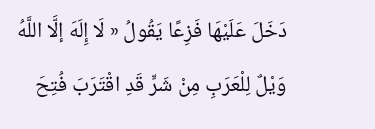دَخَلَ عَلَيْهَا فَزِعًا يَقُولُ « لَا إِلَهَ إلَّا اللَّهُ وَيْلٌ لِلْعَرَبِ مِنْ شَرٍّ قَدِ اقْتَرَبَ فُتِحَ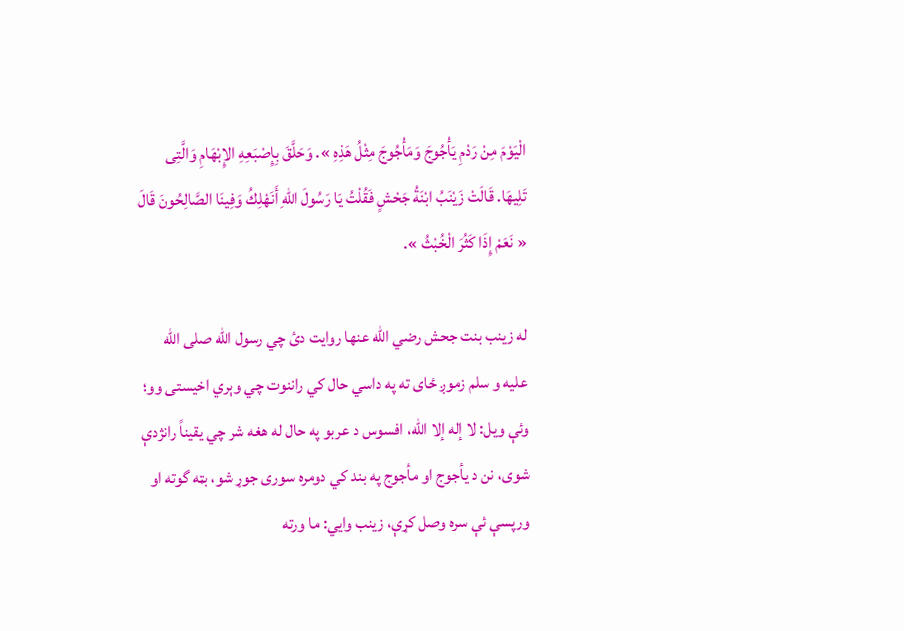الْيَوْمَ مِنْ رَدْمِ يَأْجُوجَ وَمَأْجُوجَ مِثْلُ هَذِهِ ». وَحَلَّقَ بِإِصْبَعِهِ الإِبْهَامِ وَالَّتِى تَلِيهَا. قَالَتْ زَيْنَبُ ابْنَةُ جَحْشٍ فَقُلْتُ يَا رَسُولَ اللهِ أَنَهْلِكُ وَفِينَا الصَّالِحُونَ قَالَ « نَعَمْ إِذَا كَثُرَ الْخُبْثُ ».

له زينب بنت جحش رضي الله عنها روايت دئ چي رسول الله صلى الله عليه و سلم زموږ ځاى ته په داسي حال كي راننوت چي وېري اخيستى وو؛ وئې ويل: لا إله إلا الله، افسوس د عربو په حال له هغه شر چي يقيناً رانژدې شوى، نن د يأجوج او مأجوج په بند كي دومره سورى جوړ شو، بټه گوته او ورپسې ئې سره وصل كړې، زينب وايي: ما ورته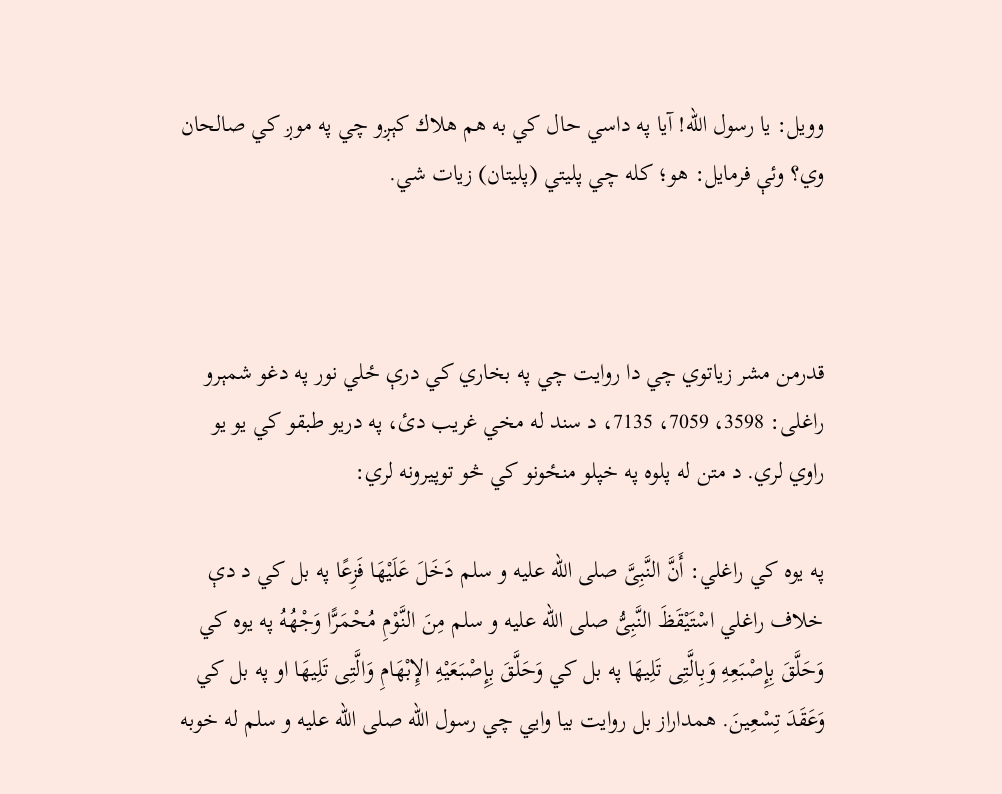وويل: يا رسول الله! آيا په داسي حال كي به هم هلاك كېږو چي په موږ كي صالحان وي؟ وئې فرمايل: هو؛ كله چي پليتي (پليتان) زيات شي.



قدرمن مشر زياتوي چي دا روايت چي په بخاري كي درې ځلي نور په دغو شمېرو راغلى: 3598، 7059، 7135، د سند له مخي غريب دئ، په دريو طبقو كي يو يو راوي لري. د متن له پلوه په خپلو منځونو كي څو توپيرونه لري:

په يوه كي راغلي: أَنَّ النَّبِىَّ صلى الله عليه و سلم دَخَلَ عَلَيْهَا فَزِعًا په بل كي د دې خلاف راغلي اسْتَيْقَظَ النَّبِىُّ صلى الله عليه و سلم مِنَ النَّوْمِ مُحْمَرًّا وَجْهُهُ په يوه كي وَحَلَّقَ بِإِصْبَعِهِ وَبِالَّتِى تَلِيهَا په بل كي وَحَلَّقَ بِإِصْبَعَيْهِ الإِبْهَامِ وَالَّتِى تَلِيهَا او په بل كي وَعَقَدَ تِسْعِينَ. همداراز بل روايت بيا وايي چي رسول الله صلى الله عليه و سلم له خوبه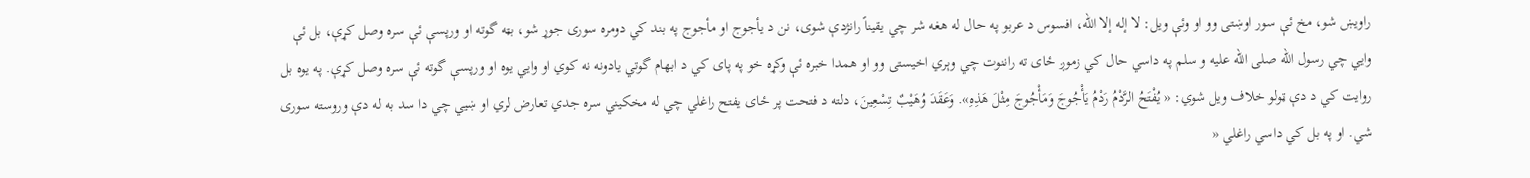راويښ شو، مخ ئې سور اوښتى وو او وئې ويل: لا إله إلا الله، افسوس د عربو په حال له هغه شر چي يقيناً رانژدې شوى، نن د يأجوج او مأجوج په بند كي دومره سورى جوړ شو، بټه گوته او ورپسې ئې سره وصل كړې، بل ئې وايي چي رسول الله صلى الله عليه و سلم په داسي حال كي زموږ ځاى ته راننوت چي وېري اخيستى وو او همدا خبره ئې وكړہ خو په پاى كي د ابهام گوتي يادونه نه كوي او وايي يوه او ورپسې گوته ئې سره وصل كړې. په يوه بل روايت كي د دې ټولو خلاف ويل شوي: « يُفْتَحُ الرَّدْمُ رَدْمُ يَأْجُوجَ وَمَأْجُوجَ مِثْلَ هَذِهِ». وَعَقَدَ وُهَيْبٌ تِسْعِينَ، دلته د فتحت پر ځاى يفتح راغلي چي له مخكيني سره جدي تعارض لري او ښيي چي دا سد به له دې وروسته سورى شي. او په بل كي داسي راغلي «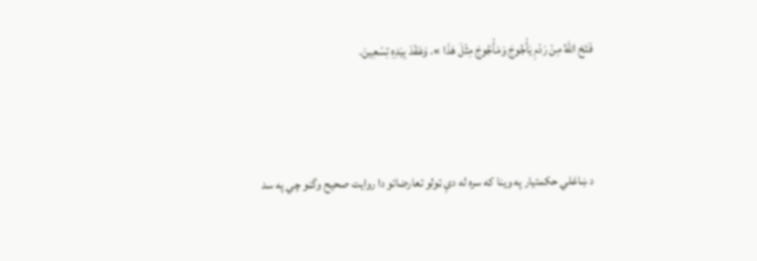فَتَحَ اللهُ مِنْ رَدْمِ يَأْجُوجَ وَمَأْجُوجَ مِثْلَ هَذَا ». وَعَقَدَ بِيَدِهِ تِسْعِينَ.



د ښاغلي حکمتيار په وينا كه سره له دې ټولو تعارضاتو دا روايت صحيح وگڼو چي په سد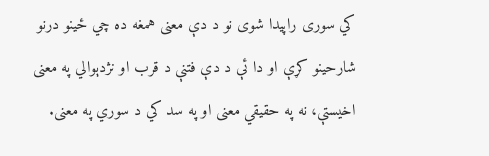كي سورى راپيدا شوى نو د دې معنى همغه ده چي ځينو درنو شارحينو كړې او دا ئې د دې فتنې د قرب او نژدېوالي په معنى اخيستې، نه په حقيقي معنى او په سد كي د سوري په معنى.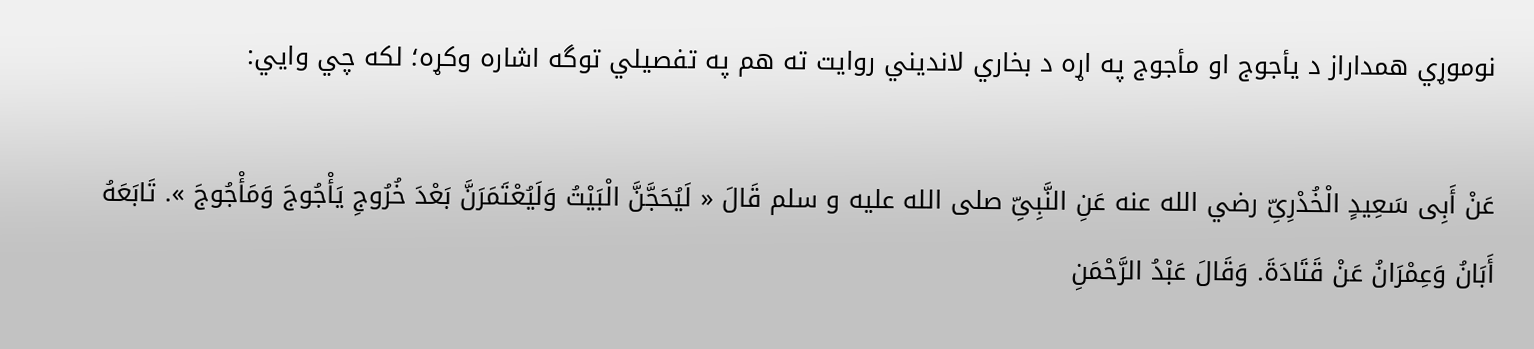نوموړي همداراز د يأجوج او مأجوج په اړه د بخاري لانديني روايت ته هم په تفصيلي توگه اشاره وکړه؛ لکه چي وايي:

عَنْ أَبِى سَعِيدٍ الْخُدْرِىِّ رضي الله عنه عَنِ النَّبِىِّ صلى الله عليه و سلم قَالَ « لَيُحَجَّنَّ الْبَيْتُ وَلَيُعْتَمَرَنَّ بَعْدَ خُرُوجِ يَأْجُوجَ وَمَأْجُوجَ ». تَابَعَهُ أَبَانُ وَعِمْرَانُ عَنْ قَتَادَةَ. وَقَالَ عَبْدُ الرَّحْمَنِ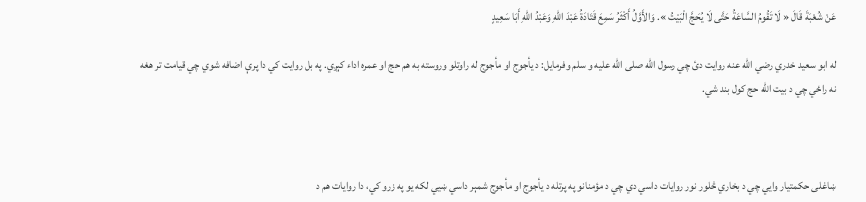عَنْ شُعْبَةَ قَالَ « لَا تَقُومُ السَّاعَةُ حَتَّى لَا يُحَجَّ الْبَيْتُ ». وَالأَوَّلُ أَكْثَرُ سَمِعَ قَتَادَةُ عَبْدَ اللهِ وَعَبْدُ اللهِ أَبَا سَعِيدٍ

له ابو سعيد خدري رضي الله عنه روايت دئ چي رسول الله صلى الله عليه و سلم وفرمايل: د يأجوج او مأجوج له راوتلو وروسته به هم حج او عمره اداء كېږي. په بل روايت كي دا پرې اضافه شوي چي قيامت تر هغه نه راځي چي د بيت الله حج كول بند شي.



ښاغلی حکمتيار وايي چي د بخاري څلور نور روايات داسي دي چي د مؤمنانو په پرتله د يأجوج او مأجوج شمېر داسي ښيي لكه يو په زرو كي، دا روايات هم د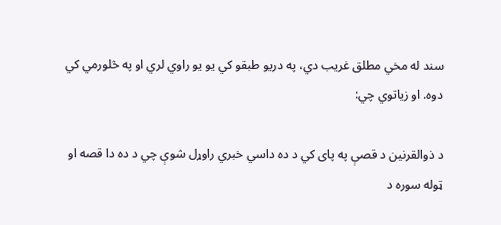سند له مخي مطلق غريب دي، په دريو طبقو كي يو يو راوي لري او په څلورمي كي دوه. او زياتوي چي:

د ذوالقرنين د قصې په پاى كي د ده داسي خبري راوړل شوې چي د ده دا قصه او ټوله سوره د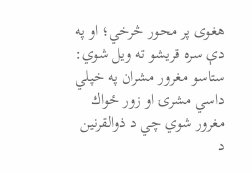هغوى پر محور څرخي؛ او په دې سره قريشو ته ويل شوي: ستاسو مغرور مشران په خپلي داسي مشرۍ او زور ځواك مغرور شوي چي د ذوالقرنين د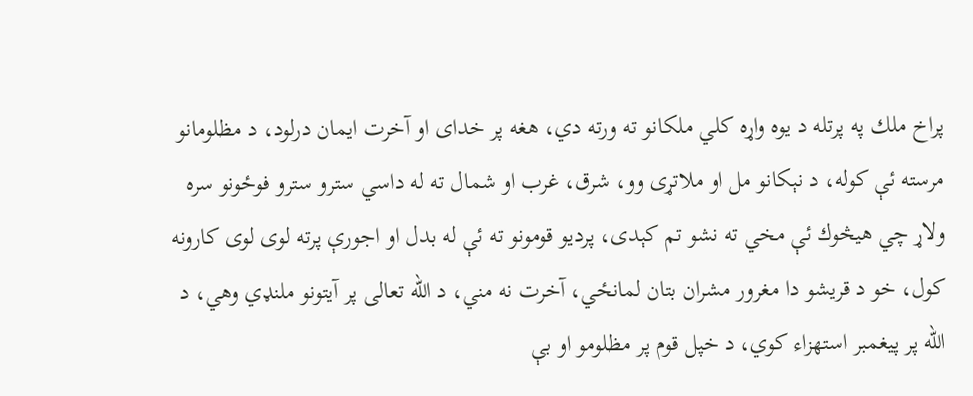پراخ ملك په پرتله د يوه واړہ كلي ملكانو ته ورته دي، هغه پر خداى او آخرت ايمان درلود، د مظلومانو مرسته ئې كوله، د نېكانو مل او ملاتړى وو، شرق، غرب او شمال ته له داسي سترو سترو فوځونو سره ولاړ چي هيڅوك ئې مخي ته نشو تم كېدى، پرديو قومونو ته ئې له بدل او اجورې پرته لوى لوى كارونه كول، خو د قريشو دا مغرور مشران بتان لمانځي، آخرت نه مني، د الله تعالى پر آيتونو ملنډي وهي، د الله پر پيغمبر استهزاء كوي، د خپل قوم پر مظلومو او بې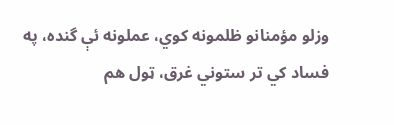وزلو مؤمنانو ظلمونه كوي، عملونه ئې گنده، په فساد كي تر ستوني غرق، ټول هم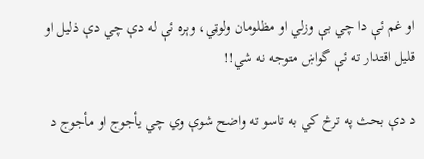او غم ئې دا چي بې وزلي او مظلومان ولوټي، وېره ئې له دې چي دې ذليل او قليل اقتدار ته ئې گواښ متوجه نه شي!!

د دې بحث په ترڅ كي به تاسو ته واضح شوې وي چي يأجوج او مأجوج د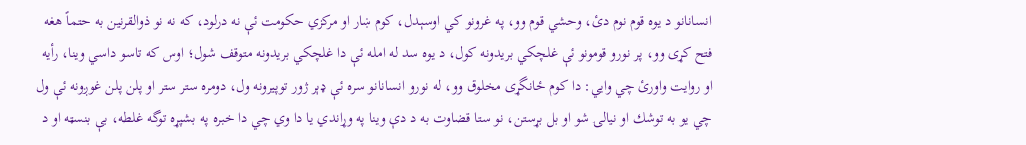انسانانو د يوه قوم نوم دئ، وحشي قوم وو، په غرونو كي اوسېدل، كوم ښار او مركزي حكومت ئې نه درلود، كه نه نو ذوالقرنين به حتماً هغه فتح كړى وو، پر نورو قومونو ئې غلچكي بريدونه كول، د يوه سد له امله ئې دا غلچكي بريدونه متوقف شول؛ اوس كه تاسو داسي وينا، رأيه او روايت واورئ چي وايي: دا كوم ځانگړى مخلوق وو، له نورو انسانانو سره ئې ډېر ژور توپيرونه ول، دومره ستر ستر او پلن پلن غوږونه ئې ول چي يو به توشك او نيالۍ شو او بل بړستن، نو ستا قضاوت به د دې وينا په وړاندي يا دا وي چي دا خبره په بشپړہ توگه غلطه، بې بنسټه او د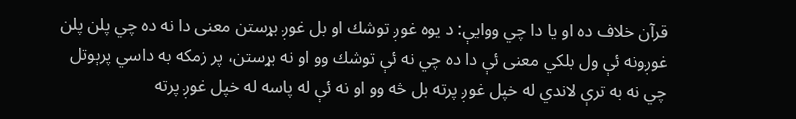قرآن خلاف ده او يا دا چي ووايې: د يوه غوږ توشك او بل غوږ بړستن معنى دا نه ده چي پلن پلن غوږونه ئې ول بلكي معنى ئې دا ده چي نه ئې توشك وو او نه بړستن، پر زمكه به داسي پرېوتل چي نه به ترې لاندي له خپل غوږ پرته بل څه وو او نه ئې له پاسه له خپل غوږ پرته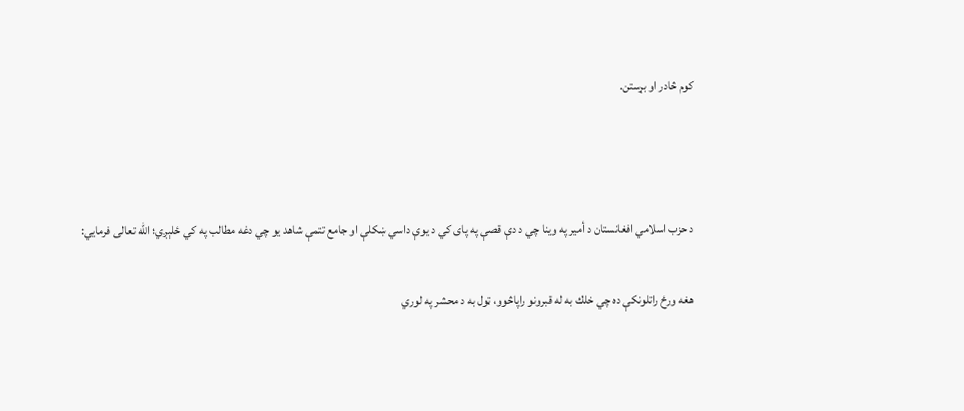كوم څادر او بړستن.



د ‌حزب اسلامي افغانستان د أمير په وينا چي د دې قصې په پاى كي د يوې داسي ښكلې او جامع تتمې شاهد يو چي دغه مطالب په كي ځلېږي؛ الله تعالى فرمايي:

هغه ورځ راتلونكې ده چي خلك به له قبرونو راپاڅوو، ټول به د محشر په لوري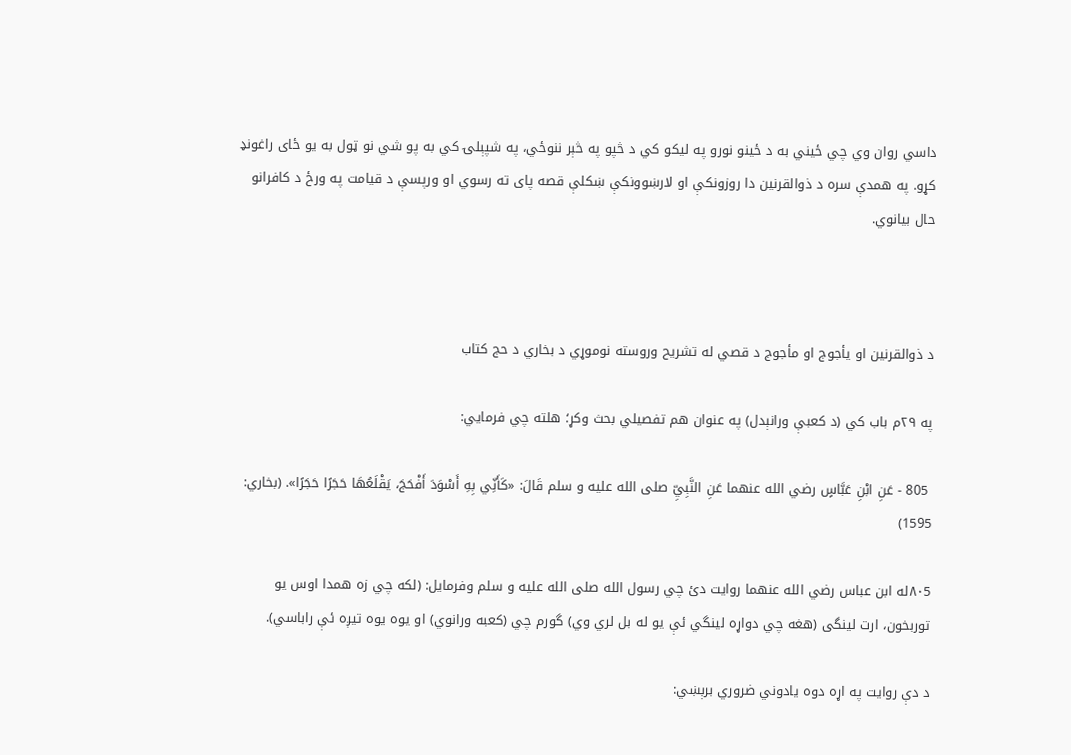داسي روان وي چي ځيني به د ځينو نورو په ليكو كي د څپو په څېر ننوځي، په شپېلۍ كي به پو شي نو ټول به يو ځاى راغونډ كړو. په همدې سره د ذوالقرنين دا روزونكې او لارښوونكې ښكلې قصه پاى ته رسوي او ورپسې د قيامت په ورځ د كافرانو حال بيانوي.



د ذوالقرنين او يأجوج او مأجوج د قصي له تشريح وروسته نوموړي د بخاري د حج کتاب

په ٢٩م باب کي (د کعبې ورانېدل) په عنوان هم تفصيلي بحث وکړ؛ هلته چي فرمايي:

 805 - عَنِ ابْنِ عَبَّاسٍ رضي الله عنهما عَنِ النَّبِيِّ صلى الله عليه و سلم قَالَ: «كَأَنِّي بِهِ أَسْوَدَ أَفْحَجَ، يَقْلَعُهَا حَجَرًا حَجَرًا». (بخاري: 1595)

٨٠5له ابن عباس رضي الله عنهما روايت دئ چي رسول الله صلى الله عليه و سلم وفرمايل: (لکه چي زه همدا اوس يو توربخون، ارت لينگى (هغه چي دواړه لينگي ئې يو له بل لري وي) گورم چي (کعبه ورانوي) او يوه يوه تيږه ئې راباسي).

د دې روايت په اړه دوه يادوني ضروري برېښي: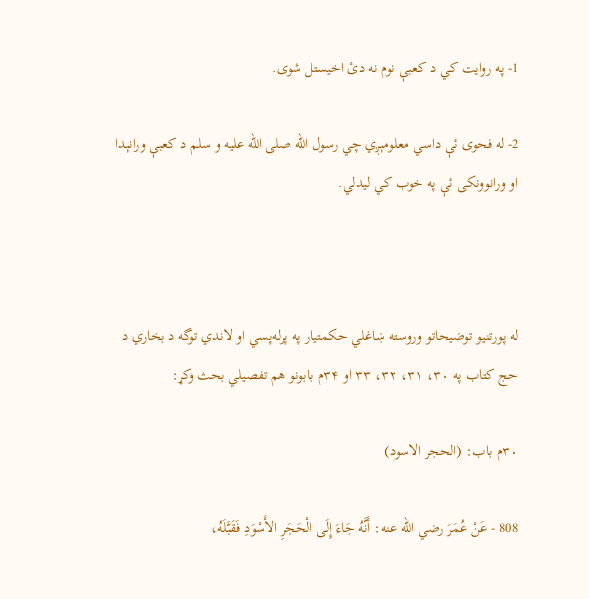1- په روايت كي د كعبې نوم نه دئ اخيستل شوى.

2- له فحوى ئې داسي معلومېږي چي رسول الله صلى الله عليه و سلم د كعبې ورانېدا او ورانوونكى ئې په خوب كي ليدلي.



له پورتنيو توضیحاتو وروسته ښاغلي حکمتيار په پرله‌پسي او لاندي توگه د بخاري د حج کتاب په ٣٠، ۳۱، ۳۲، ۳۳ او ۳۴م بابونو هم تفصيلي بحث وکړ:

۳۰م باب: (الحجر الاسود)

808 - عَنْ عُمَرَ رضي الله عنه: أَنَّهُ جَاءَ إِلَى الْحَجَرِ الأَسْوَدِ فَقَبَّلَهُ،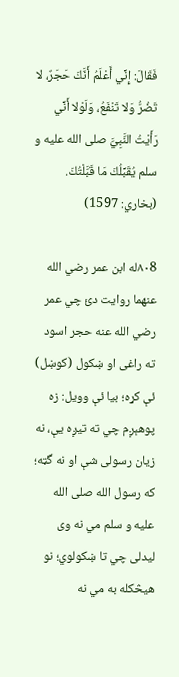فَقَالَ: إِنِّي أَعْلَمُ أَنَّكَ حَجَرٌ، لا تَضُرُّ وَلا تَنْفَعُ، وَلَوْلا أَنِّي رَأَيْتُ النَّبِيَّ صلى الله عليه و سلم يُقَبِّلُكَ مَا قَبَّلْتُكَ. (بخاري: 1597)

٨٠8له ابن عمر رضي الله عنهما روايت دئ چي عمر رضي الله عنه حجر اسود ته راغى او ښكول (كوښل) ئې کړه؛ بيا ئې وويل: زه پوهېږم چي ته تيږه يې، نه زيان رسولی شې او نه گټه؛ که رسول الله صلى الله عليه و سلم مي نه وى ليدلى چي تا ښكولوي؛ نو هيڅكله به مي نه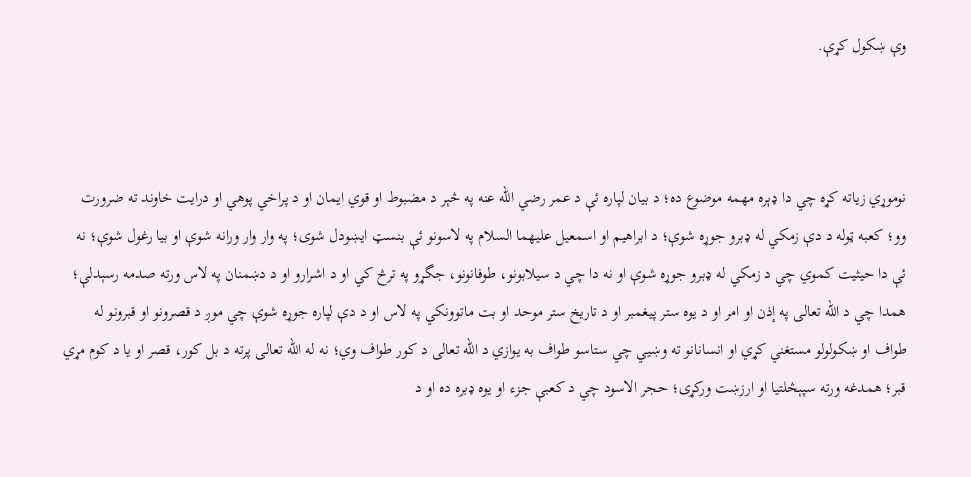وې ښكول کړې.



نوموړي زياته کړه چي دا ډېره مهمه موضوع ده؛ د بيان لپاره ئې د عمر رضي الله عنه په څېر د مضبوط او قوي ايمان او د پراخي پوهي او درايت خاوند ته ضرورت وو؛ كعبه ټوله د دې زمكي له ډبرو جوړه شوې؛ د ابراهيم او اسمعيل عليهما السلام په لاسونو ئې بنسټ ايښودل شوى؛ په وار وار ورانه شوې او بيا رغول شوې؛ نه ئې دا حيثيت كموي چي د زمكي له ډبرو جوړه شوې او نه دا چي د سيلابونو، طوفانونو، جگړو په ترڅ كي او د اشرارو او د دښمنان په لاس ورته صدمه رسېدلې؛ همدا چي د الله تعالى په إذن او امر او د يوه ستر پيغمبر او د تاريخ ستر موحد او بت ماتوونكي په لاس او د دې لپاره جوړه شوې چي موږ د قصرونو او قبرونو له طواف او ښكولولو مستغني كړي او انسانانو ته وښيي چي ستاسو طواف به يوازي د الله تعالى د كور طواف وي؛ نه له الله تعالى پرته د بل كور، قصر او يا د كوم مړي قبر؛ همدغه ورته سپېڅلتيا او ارزښت وركړى؛ حجر الاسود چي د كعبې جزء او يوه ډبره ده او د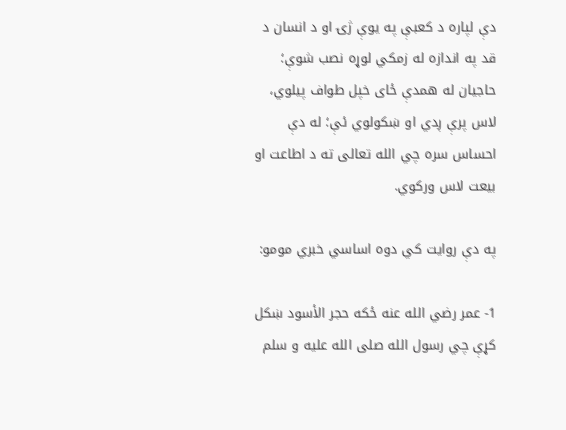دې لپاره د كعبې په يوې ژۍ او د انسان د قد په اندازه له زمكي لوړه نصب شوې؛ حاجيان له همدې ځاى خپل طواف پيلوي، لاس پرې ږدي او ښكولوي ئې؛ له دې احساس سره چي الله تعالى ته د اطاعت او بيعت لاس وركوي.

په دې روايت كي دوه اساسي خبري مومو:

1- عمر رضي الله عنه ځكه حجر الأسود ښكل كړې چي رسول الله صلى الله عليه و سلم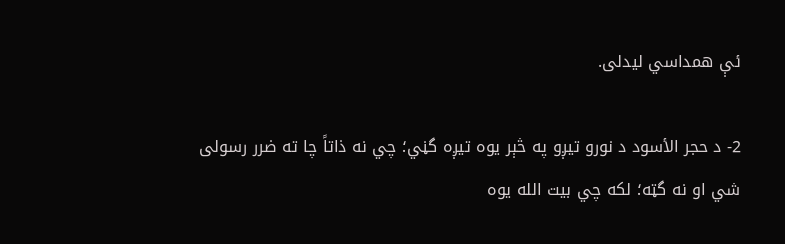ئې همداسي ليدلى.

2- د حجر الأسود د نورو تيږو په څېر يوه تيږه گڼي؛ چي نه ذاتاً چا ته ضرر رسولى شي او نه گټه؛ لكه چي بيت الله يوه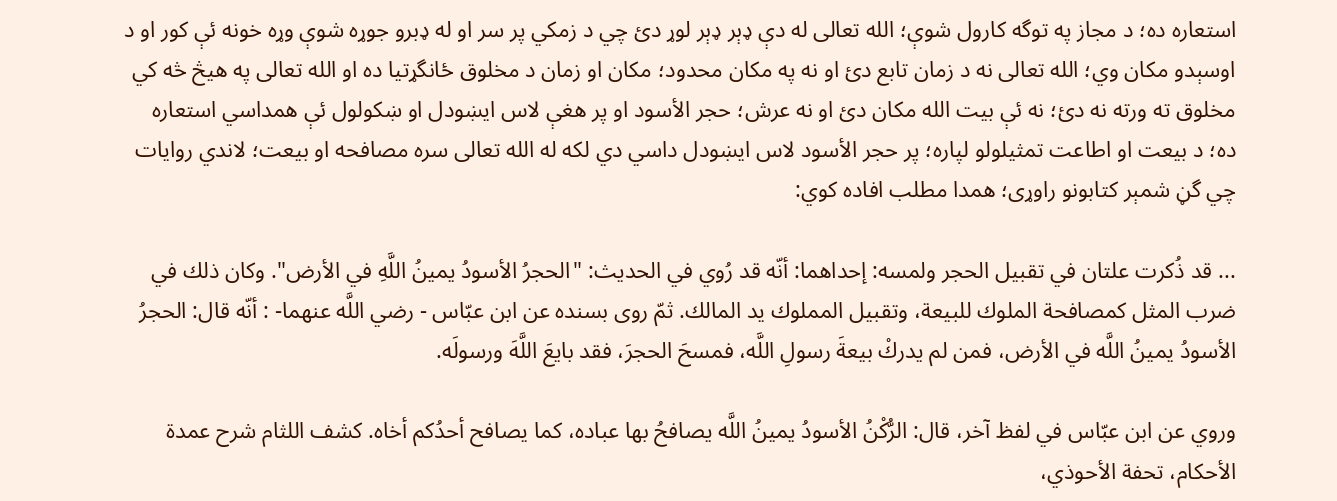استعاره ده؛ د مجاز په توگه كارول شوې؛ الله تعالى له دې ډېر ډېر لوړ دئ چي د زمكي پر سر او له ډبرو جوړه شوې وړه خونه ئې كور او د اوسېدو مكان وي؛ الله تعالى نه د زمان تابع دئ او نه په مكان محدود؛ مكان او زمان د مخلوق ځانگړتيا ده او الله تعالى په هيڅ څه كي مخلوق ته ورته نه دئ؛ نه ئې بيت الله مكان دئ او نه عرش؛ حجر الأسود او پر هغې لاس ايښودل او ښكولول ئې همداسي استعاره ده؛ د بيعت او اطاعت تمثيلولو لپاره؛ پر حجر الأسود لاس ايښودل داسي دي لكه له الله تعالى سره مصافحه او بيعت؛ لاندي روايات چي گڼ شمېر كتابونو راوړى؛ همدا مطلب افاده كوي:

... قد ذُكرت علتان في تقبيل الحجر ولمسه: إحداهما: أنّه قد رُوي في الحديث: "الحجرُ الأسودُ يمينُ اللَّهِ في الأرض". وكان ذلك في ضرب المثل كمصافحة الملوك للبيعة، وتقبيل المملوك يد المالك. ثمّ روى بسنده عن ابن عبّاس - رضي اللَّه عنهما- : أنّه قال: الحجرُ الأسودُ يمينُ اللَّه في الأرض، فمن لم يدركْ بيعةَ رسولِ اللَّه، فمسحَ الحجرَ، فقد بايعَ اللَّهَ ورسولَه.

وروي عن ابن عبّاس في لفظ آخر، قال: الرُّكْنُ الأسودُ يمينُ اللَّه يصافحُ بها عباده، كما يصافح أحدُكم أخاه. كشف اللثام شرح عمدة الأحكام، تحفة الأحوذي،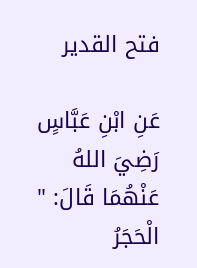فتح القدير

عَنِ ابْنِ عَبَّاسٍ رَضِيَ اللهُ عَنْهُمَا قَالَ: " الْحَجَرُ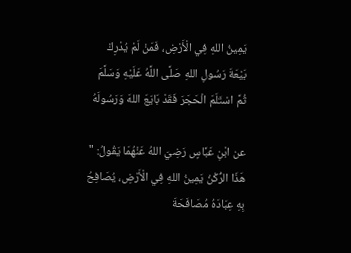يَمِينُ اللهِ فِي الْأَرْضِ، فَمَنْ لَمْ يُدْرِكْ بَيْعَةَ رَسُولِ اللهِ صَلَّى اللَّهُ عَلَيْهِ وَسَلَّمَ ثُمَّ اسْتَلَمَ الْحَجَرَ فَقَدْ بَايَعَ اللهَ وَرَسُولَهُ

عن ابْنِ عَبَّاسٍ رَضِيَ اللهُ عَنْهُمَا يَقُولُ: " هَذَا الرُّكْنُ يَمِينُ اللهِ فِي الْأَرْضِ، يُصَافِحُ بِهِ عِبَادَهُ مُصَافَحَةَ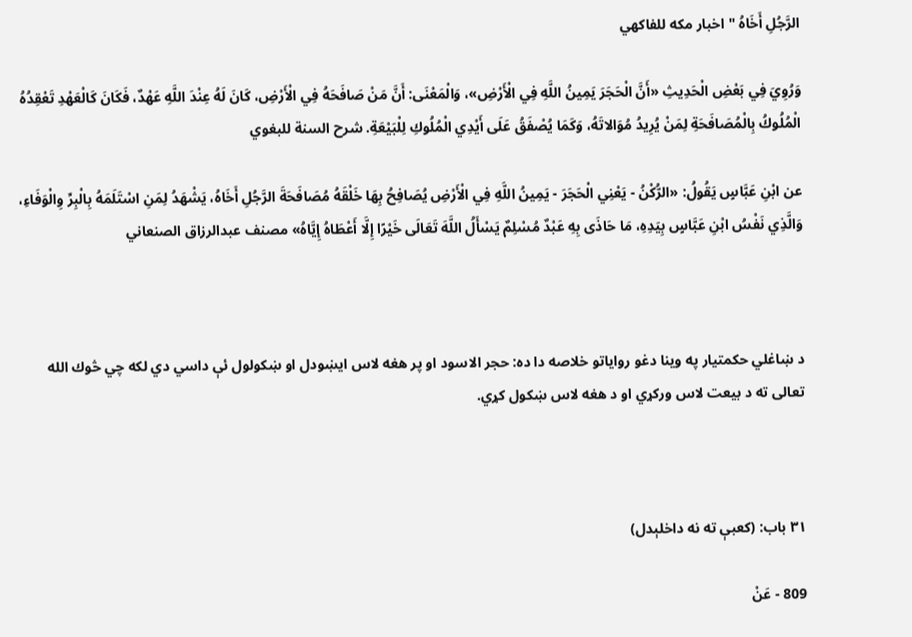الرَّجُلِ أَخَاهُ " اخبار مكه للفاكهي

وَرُوِيَ فِي بَعْضِ الْحَدِيثِ «أَنَّ الْحَجَرَ يَمِينُ اللَّهِ فِي الْأَرْضِ»، وَالْمَعْنَى: أَنَّ مَنْ صَافَحَهُ فِي الْأَرْضِ، كَانَ لَهُ عِنْدَ اللَّهِ عَهْدٌ، فَكَانَ كَالْعَهْدِ تَعْقِدُهُ الْمُلُوكُ بِالْمُصَافَحَةِ لِمَنْ يُرِيدُ مُوَالاتَهُ، وَكَمَا يُصْفَقُ عَلَى أَيْدِي الْمُلُوكِ لِلْبَيْعَةِ. شرح السنة للبغوي

عن ابْنِ عَبَّاسٍ يَقُولُ: «الرُّكْنُ - يَعْنِي الْحَجَرَ - يَمِينُ اللَّهِ فِي الْأَرْضِ يُصَافِحُ بِهَا خَلْقَهُ مُصَافَحَةَ الرَّجُلِ أَخَاهُ، يَشْهَدُ لِمَنِ اسْتَلَمَهُ بِالْبِرِّ وِالْوَفَاءِ، وَالَّذِي نَفْسُ ابْنِ عَبَّاسٍ بِيَدِهِ، مَا حَاذَى بِهِ عَبْدٌ مُسْلِمٌ يَسْأَلُ اللَّهَ تَعَالَى خَيْرًا إِلَّا أَعْطَاهُ إِيَّاهُ» مصنف عبدالرزاق الصنعاني



د ښاغلي حکمتيار په وينا دغو رواياتو خلاصه دا ده: حجر الاسود او پر هغه لاس ايښودل او ښكولول ئې داسي دي لكه چي څوك الله تعالى ته د بيعت لاس وركړي او د هغه لاس ښكول كړي.



٣١ باب: (کعبې ته نه داخلېدل)

809 - عَنْ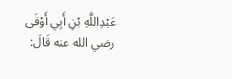عَبْدِاللَّهِ بْنِ أَبِي أَوْفَى رضي الله عنه قَالَ: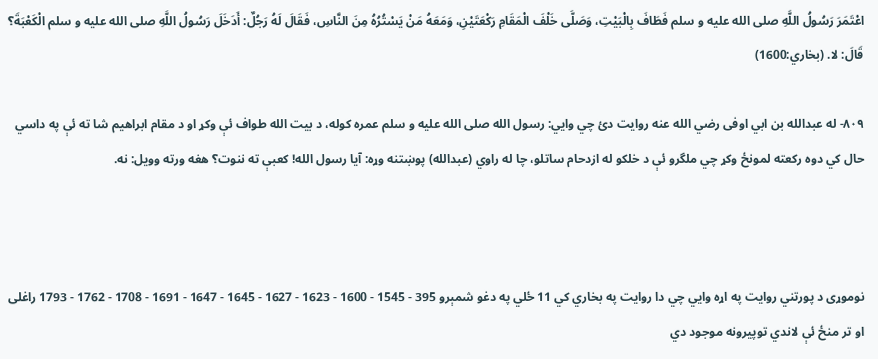اعْتَمَرَ رَسُولُ اللَّهِ صلى الله عليه و سلم فَطَافَ بِالْبَيْتِ، وَصَلَّى خَلْفَ الْمَقَامِ رَكْعَتَيْنِ، وَمَعَهُ مَنْ يَسْتُرُهُ مِنَ النَّاسِ، فَقَالَ لَهُ رَجُلٌ: أَدَخَلَ رَسُولُ اللَّهِ صلى الله عليه و سلم الْكَعْبَةَ؟ قَالَ: لا. (بخاري:1600)

٨٠٩- له عبدالله بن ابي اوفى رضي الله عنه روايت دئ چي وايي: رسول الله صلى الله عليه و سلم عمره کوله، د بيت الله طواف ئې وکړ او د مقام ابراهيم شا ته ئې په داسي حال کي دوه رکعته لمونځ وکړ چي ملگرو ئې د خلکو له ازدحام ساتلو، چا له راوي (عبدالله) پوښتنه وړه: آيا رسول الله! کعبې ته ننوت؟ هغه ورته وويل: نه.



نوموړی د پورتني روايت په اړه وايي چي دا روايت په بخاري كي 11 ځلي په دغو شمېرو 395 - 1545 - 1600 - 1623 - 1627 - 1645 - 1647 - 1691 - 1708 - 1762 - 1793 راغلی او تر منځ ئې لاندي توپيرونه موجود دي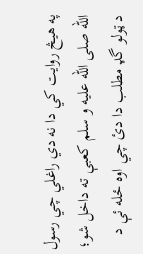په هيڅ روايت كي دا نه دي راغلي چي رسول الله صلى الله عليه و سلم كعبې ته داخل شو؛ د ټولو گډ مطلب دا دئ چي اوه ځله ئې د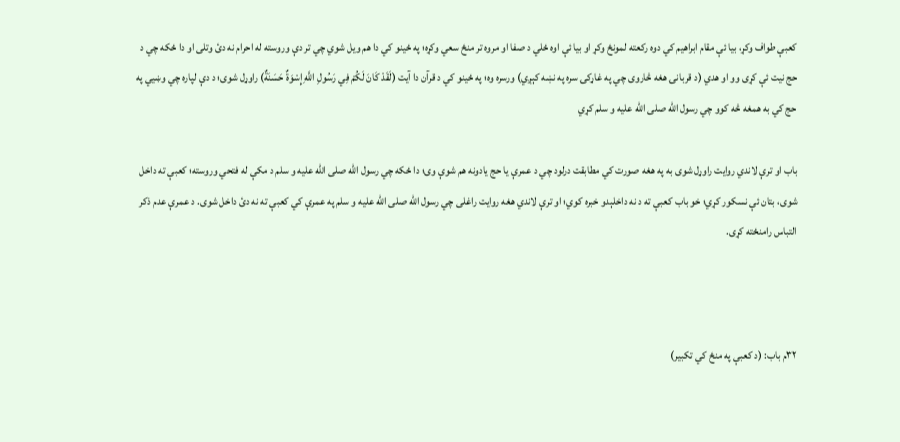كعبې طواف وكړ، بيا ئې مقام ابراهيم كي دوه ركعته لمونځ وكړ او بيا ئې اوه ځلي د صفا او مروه تر منځ سعي وكړه؛ په ځينو كي دا هم ويل شوي چي تر دې وروسته له احرام نه دئ وتلى او دا ځكه چي د حج نيت ئې كړى وو او هدي (د قربانۍ هغه څاروى چي په غاړكۍ سره په نښه كېږي) ورسره وه؛ په ځينو كي د قرآن دا آيت (لَقَدْ كَانَ لَكُمْ فِي رَسُولِ اللَّهِ إِسْوَةٌ حَسَنَةٌ) راوړل شوى؛ د دې لپاره چي وښيي په حج كي به همغه څه كوو چي رسول الله صلى الله عليه و سلم كړي

باب او ترې لاندي روايت راوړل شوى به په هغه صورت كي مطابقت درلود چي د عمرې يا حج يادونه هم شوې وى؛ دا ځكه چي رسول الله صلى الله عليه و سلم د مكې له فتحي وروسته؛ كعبې ته داخل شوى، بتان ئې نسكور كړي؛ خو باب كعبې ته د نه داخلېدو خبره كوي؛ او ترې لاندي هغه روايت راغلى چي رسول الله صلى الله عليه و سلم په عمرې كي كعبې ته نه دئ داخل شوى. د عمرې عدم ذكر التباس رامنځته كړى.



۳۲م باب: (د کعبې په منځ کي تکبير)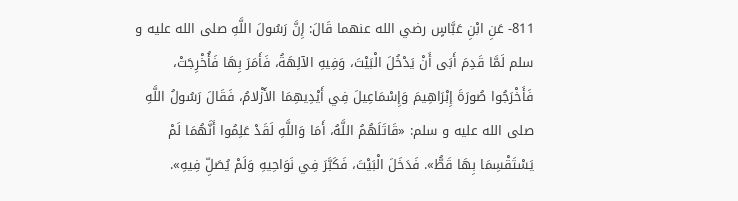811- عَنِ ابْنِ عَبَّاسٍ رضي الله عنهما قَالَ: إِنَّ رَسُولَ اللَّهِ صلى الله عليه و سلم لَمَّا قَدِمَ أَبَى أَنْ يَدْخُلَ الْبَيْتَ، وَفِيهِ الآلِهَةُ، فَأَمَرَ بِهَا فَأُخْرِجَتْ، فَأَخْرَجُوا صُورَةَ إِبْرَاهِيمَ وَإِسْمَاعِيلَ فِي أَيْدِيهِمَا الأَزْلامُ، فَقَالَ رَسُولُ اللَّهِ صلى الله عليه و سلم: «قَاتَلَهُمُ اللَّهُ، أَمَا وَاللَّهِ لَقَدْ عَلِمُوا أَنَّهُمَا لَمْ يَسْتَقْسِمَا بِهَا قَطُّ». فَدَخَلَ الْبَيْتَ، فَكَبَّرَ فِي نَوَاحِيهِ وَلَمْ يُصَلِّ فِيهِ».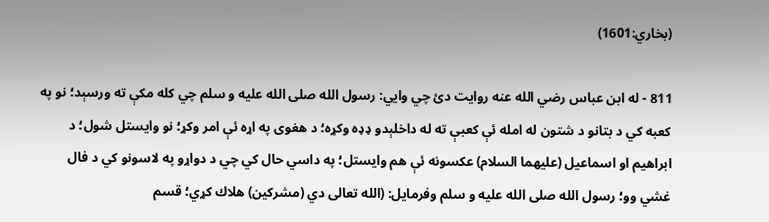(بخاري:1601)

811 - له ابن عباس رضي الله عنه روايت دئ چي وايي: رسول الله صلى الله عليه و سلم چي كله مکې ته ورسېد؛ نو په کعبه کي د بتانو د شتون له امله ئې کعبې ته له داخلېدو ډډه وکړه؛ د هغوى په اړه ئې امر وكړ؛ نو وايستل شول؛ د ابراهيم او اسماعيل (عليهما السلام) عکسونه ئې هم وايستل؛ په داسي حال كي چي د دواړو په لاسونو کي د فال غشي وو؛ رسول الله صلى الله عليه و سلم وفرمايل: (الله تعالى دي (مشرکين) هلاك کړي؛ قسم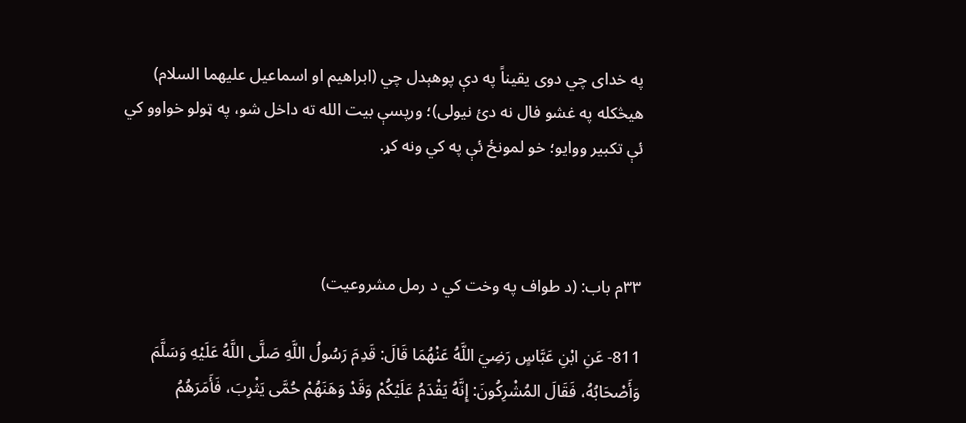په خداى چي دوى يقيناً په دې پوهېدل چي (ابراهيم او اسماعيل عليهما السلام) هيڅكله په غشو فال نه دئ نيولى)؛ ورپسې بيت الله ته داخل شو، په ټولو خواوو کي ئې تکبير ووايو؛ خو لمونځ ئې په كي ونه کړ.



۳۳م باب: (د طواف په وخت کي د رمل مشروعيت)

811- عَنِ ابْنِ عَبَّاسٍ رَضِيَ اللَّهُ عَنْهُمَا قَالَ: قَدِمَ رَسُولُ اللَّهِ صَلَّى اللَّهُ عَلَيْهِ وَسَلَّمَ وَأَصْحَابُهُ، فَقَالَ المُشْرِكُونَ: إِنَّهُ يَقْدَمُ عَلَيْكُمْ وَقَدْ وَهَنَهُمْ حُمَّى يَثْرِبَ، فَأَمَرَهُمُ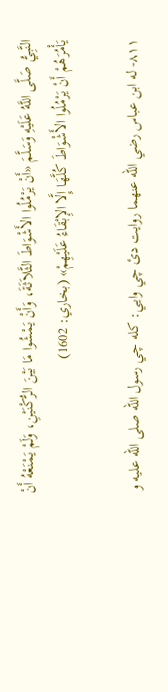النَّبِيُّ صَلَّى اللَّهُ عَلَيْهِ وَسَلَّمَ «أَنْ يَرْمُلُوا الأَشْوَاطَ الثَّلاَثَةَ، وَأَنْ يَمْشُوا مَا بَيْنَ الرُّكْنَيْنِ، وَلَمْ يَمْنَعْهُ أَنْ يَأْمُرَهُمْ أَنْ يَرْمُلُوا الأَشْوَاطَ كُلَّهَا إِلَّا الإِبْقَاءُ عَلَيْهِمْ» (بخاري: 1602)

٨١١- له ابن عباس رضي الله عنهما روايت دئ چي وايي: كله چي رسول الله صلى الله عليه و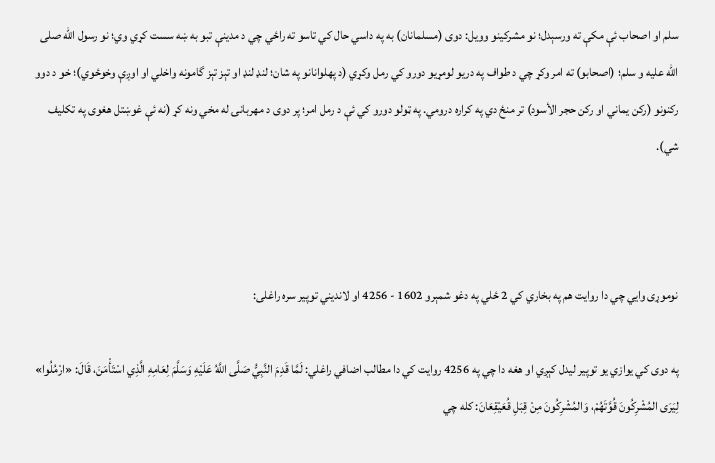سلم او اصحاب ئې مکې ته ورسېدل؛ نو مشرکينو وويل: دوى (مسلمانان) به په داسي حال کي تاسو ته راځي چي د مدينې تبو به ښه سست کړي وي؛ نو رسول الله صلى الله عليه و سلم؛ (اصحابو) ته امر وکړ چي د طواف په دريو لومړيو دورو کي رمل وکړي (د پهلوانانو په شان؛ لنډ لنډ او تېز تېز گامونه واخلي او اوږې وخوځوي)؛ خو د دوو رکنونو (رکن يماني او رکن حجر الأسود) تر منځ دي په كراره درومي. په ټولو دورو کي ئې د رمل امر؛ پر دوى د مهربانۍ له مخي ونه كړ (نه ئې غوښتل هغوى په تکليف شي).



نوموړی وايي چي دا روايت هم په بخاري كي 2 ځلي په دغو شمېرو 1602 - 4256 او لانديني توپير سره راغلی:

په دوى كي يوازي يو توپير ليدل كېږي او هغه دا چي په 4256 روايت كي دا مطالب اضافي راغلي: لَمَّا قَدِمَ النَّبِيُّ صَلَّى اللَّهُ عَلَيْهِ وَسَلَّمَ لِعَامِهِ الَّذِي اسْتَأْمَنَ، قَالَ: «ارْمُلُوا» لِيَرَى المُشْرِكُونَ قُوَّتَهُمْ، وَالمُشْرِكُونَ مِنْ قِبَلِ قُعَيْقِعَانَ: كله چي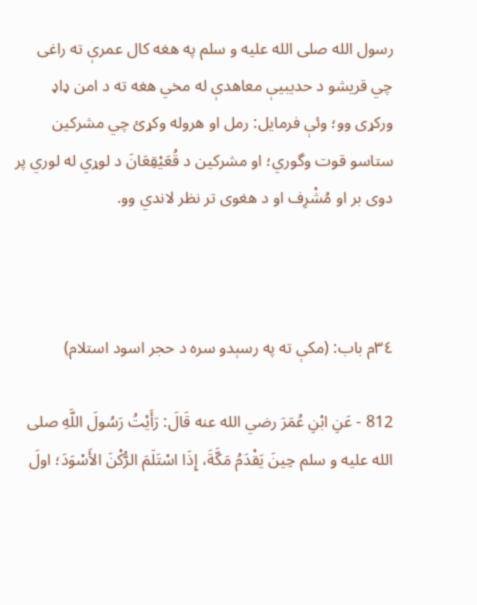رسول الله صلى الله عليه و سلم په هغه كال عمرې ته راغى چي قريشو د حديبيې معاهدې له مخي هغه ته د امن ډاډ وركړى وو؛ وئې فرمايل: رمل او هروله وكړئ چي مشركين ستاسو قوت وگوري؛ او مشركين د قُعَيْقِعَانَ د لوړي له لوري پر دوى بر او مُشْرِف او د هغوى تر نظر لاندي وو.



٣٤م باب: (مکې ته په رسېدو سره د حجر اسود استلام)

812 - عَنِ ابْنِ عُمَرَ رضي الله عنه قَالَ: رَأَيْتُ رَسُولَ اللَّهِ صلى الله عليه و سلم حِينَ يَقْدَمُ مَكَّةَ، إِذَا اسْتَلَمَ الرُّكْنَ الأَسْوَدَ؛ اولَ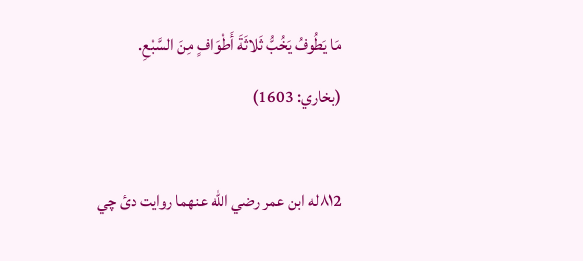مَا يَطُوفُ يَخُبُّ ثَلاثَةَ أَطْوَافٍ مِنَ السَّبْعِ. (بخاري: 1603)

٨١2له ابن عمر رضي الله عنهما روايت دئ چي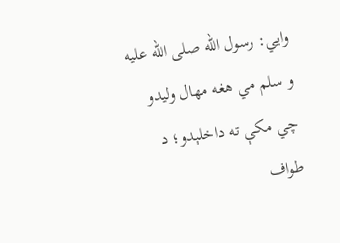وايي: رسول الله صلى الله عليه و سلم مي هغه مهال وليدو چي مکې ته داخلېدو؛ د طواف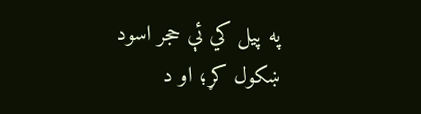په پيل کي ئې حجر اسود ښكول کړ؛ او د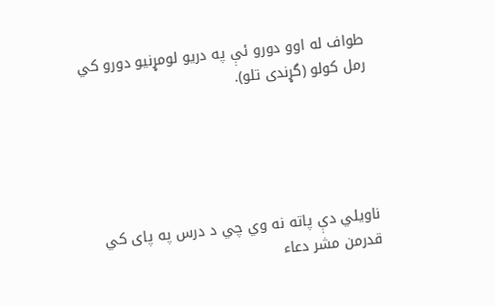طواف له اوو دورو ئې په دريو لومړنيو دورو کي رمل کولو (گړندى تلو).





ناويلي دې پاته نه وي چي د درس په پای کي قدرمن مشر دعاء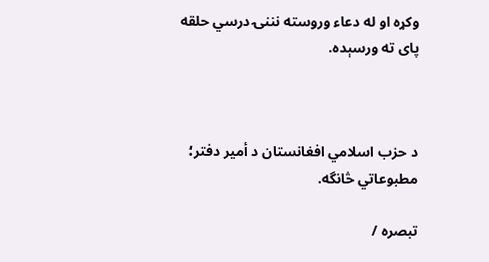وکړه او له دعاء وروسته نننۍ درسي حلقه پای ته ورسېده.



د حزب اسلامي افغانستان د أمير دفتر؛ مطبوعاتي څانگه.

تبصره /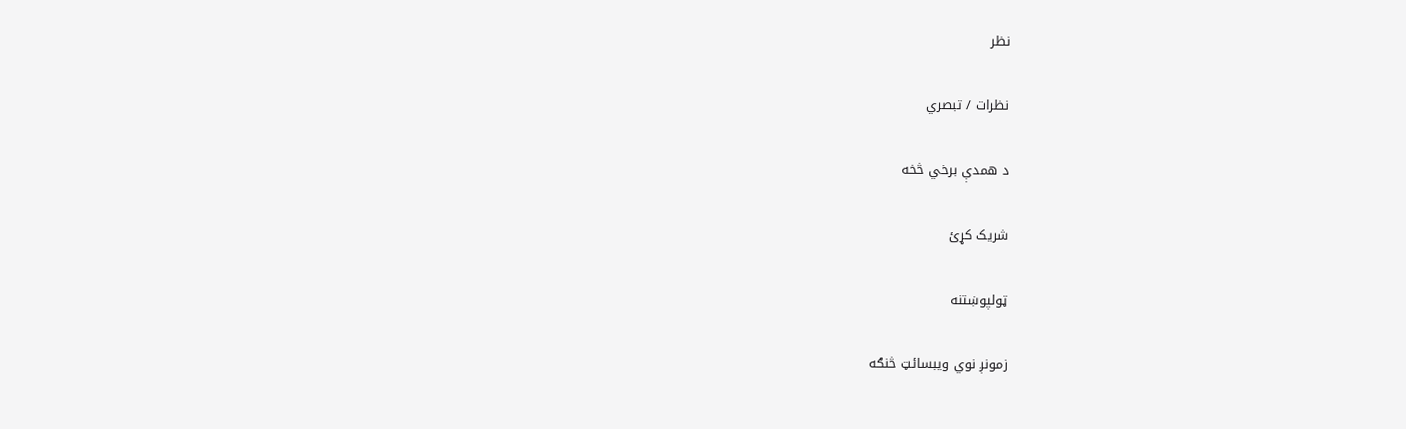نظر

نظرات / تبصري

د همدې برخي څخه

شریک کړئ

ټولپوښتنه

زمونږ نوي ویبسائټ څنګه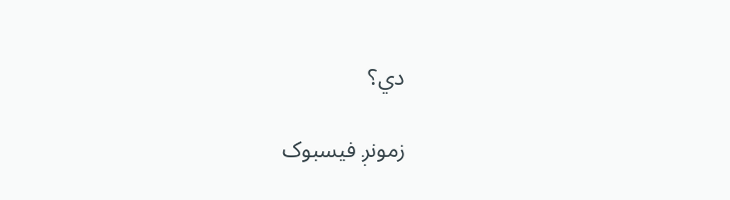دي؟

زمونږ فيسبوک